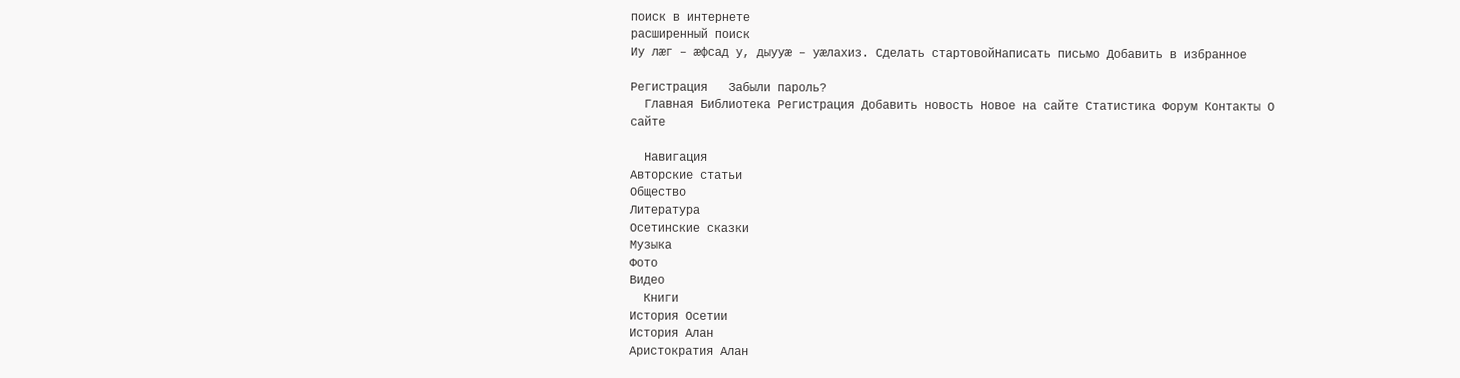поиск в интернете
расширенный поиск
Иу лæг – æфсад у, дыууæ – уæлахиз. Сделать стартовойНаписать письмо Добавить в избранное

Регистрация   Забыли пароль?
  Главная Библиотека Регистрация Добавить новость Новое на сайте Статистика Форум Контакты О сайте

  Навигация
Авторские статьи
Общество
Литература
Осетинские сказки
Музыка
Фото
Видео
  Книги
История Осетии
История Алан
Аристократия Алан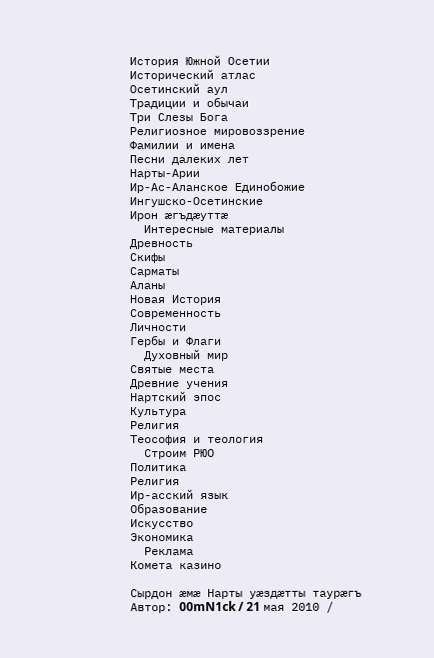История Южной Осетии
Исторический атлас
Осетинский аул
Традиции и обычаи
Три Слезы Бога
Религиозное мировоззрение
Фамилии и имена
Песни далеких лет
Нарты-Арии
Ир-Ас-Аланское Единобожие
Ингушско-Осетинские
Ирон æгъдæуттæ
  Интересные материалы
Древность
Скифы
Сарматы
Аланы
Новая История
Современность
Личности
Гербы и Флаги
  Духовный мир
Святые места
Древние учения
Нартский эпос
Культура
Религия
Теософия и теология
  Строим РЮО
Политика
Религия
Ир-асский язык
Образование
Искусство
Экономика
  Реклама
Комета казино

Сырдон æмæ Нарты уæздæтты таурæгъ
Автор: 00mN1ck / 21 мая 2010 /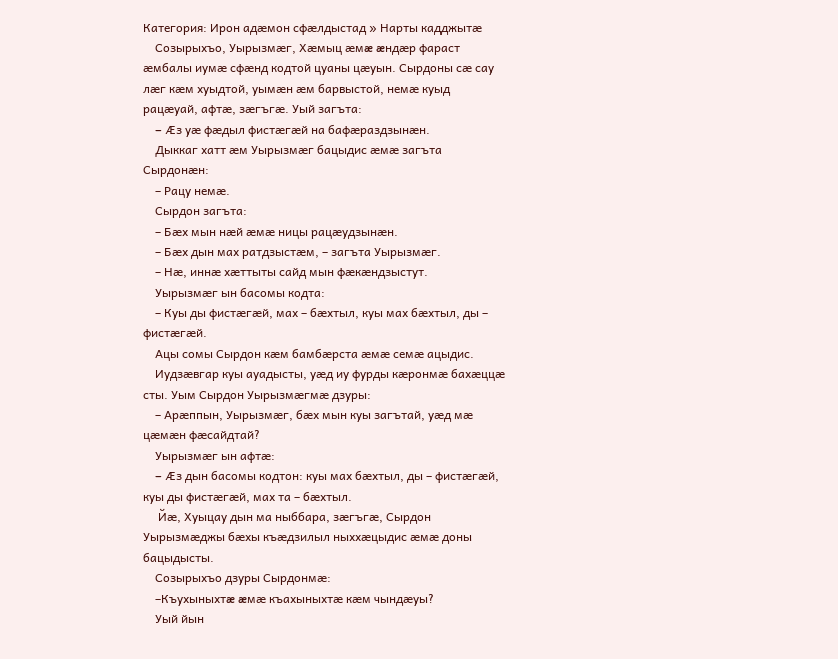Категория: Ирон адæмон сфæлдыстад » Нарты кадджытæ
    Созырыхъо, Уырызмæг, Хæмыц æмæ æндæр фараст æмбалы иумæ сфæнд кодтой цуаны цæуын. Сырдоны сæ сау лæг кæм хуыдтой, уымæн æм барвыстой, немæ куыд рацæуай, афтæ, зæгъгæ. Уый загъта:
    – Æз уæ фæдыл фистæгæй на бафæраздзынæн.
    Дыккаг хатт æм Уырызмæг бацыдис æмæ загъта Сырдонæн:
    – Рацу немæ.
    Сырдон загъта:
    – Бæх мын нæй æмæ ницы рацæудзынæн.
    – Бæх дын мах ратдзыстæм, – загъта Уырызмæг.
    – Нæ, иннæ хæттыты сайд мын фæкæндзыстут.
    Уырызмæг ын басомы кодта:
    – Куы ды фистæгæй, мах – бæхтыл, куы мах бæхтыл, ды – фистæгæй.
    Ацы сомы Сырдон кæм бамбæрста æмæ семæ ацыдис.
    Иудзæвгар куы ауадысты, уæд иу фурды кæронмæ бахæццæ сты. Уым Сырдон Уырызмæгмæ дзуры:
    – Арæппын, Уырызмæг, бæх мын куы загътай, уæд мæ цæмæн фæсайдтай?
    Уырызмæг ын афтæ:
    – Æз дын басомы кодтон: куы мах бæхтыл, ды – фистæгæй, куы ды фистæгæй, мах та – бæхтыл.
     Йæ, Хуыцау дын ма ныббара, зæгъгæ, Сырдон Уырызмæджы бæхы къæдзилыл ныххæцыдис æмæ доны бацыдысты.
    Созырыхъо дзуры Сырдонмæ:
    –Къухыныхтæ æмæ къахыныхтæ кæм чындæуы?
    Уый йын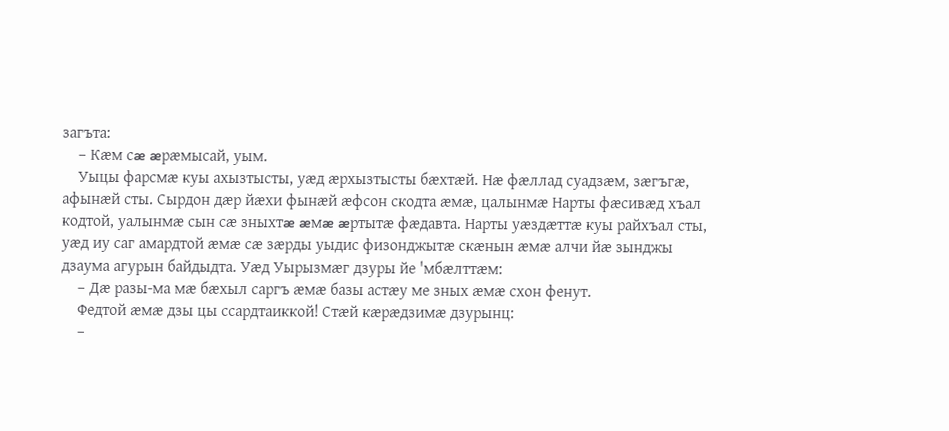загъта:
    – Кæм сæ æрæмысай, уым.
    Уыцы фарсмæ куы ахызтысты, уæд æрхызтысты бæхтæй. Нæ фæллад суадзæм, зæгъгæ, афынæй сты. Сырдон дæр йæхи фынæй æфсон скодта æмæ, цалынмæ Нарты фæсивæд хъал кодтой, уалынмæ сын сæ зныхтæ æмæ æртытæ фæдавта. Нарты уæздæттæ куы райхъал сты, уæд иу саг амардтой æмæ сæ зæрды уыдис физонджытæ скæнын æмæ алчи йæ зынджы дзаума агурын байдыдта. Уæд Уырызмæг дзуры йе 'мбæлттæм:
    – Дæ разы-ма мæ бæхыл саргъ æмæ базы астæу ме зных æмæ схон фенут.
    Федтой æмæ дзы цы ссардтаиккой! Стæй кæрæдзимæ дзурынц:
    –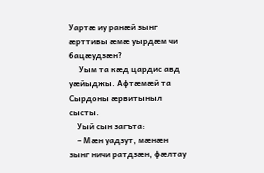Уартæ иу ранæй зынг æрттивы æмæ уырдæм чи бацæудзæн?
     Уым та кæд цардис авд уæйыджы. Афтæмæй та Сырдоны æрвитыныл сысты.
    Уый сын загъта:
    – Мæн уадзут, мæнæн зынг ничи ратдзæн, фæлтау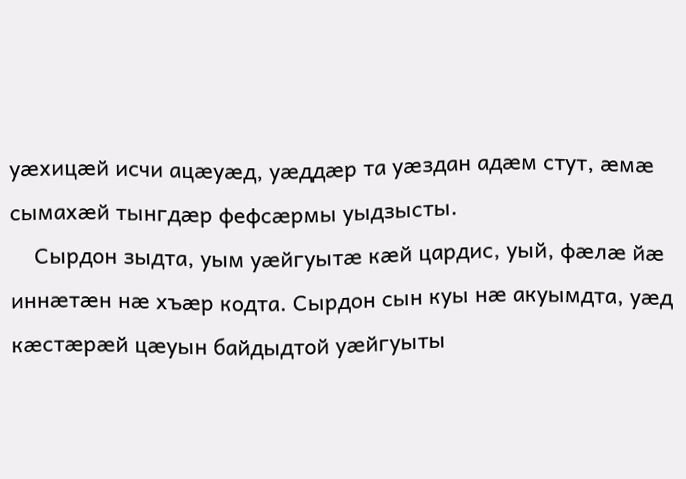уæхицæй исчи ацæуæд, уæддæр та уæздан адæм стут, æмæ сымахæй тынгдæр фефсæрмы уыдзысты.
    Сырдон зыдта, уым уæйгуытæ кæй цардис, уый, фæлæ йæ иннæтæн нæ хъæр кодта. Сырдон сын куы нæ акуымдта, уæд кæстæрæй цæуын байдыдтой уæйгуыты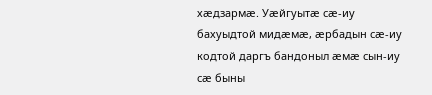хæдзармæ. Уæйгуытæ сæ-иу бахуыдтой мидæмæ, æрбадын сæ-иу кодтой даргъ бандоныл æмæ сын-иу сæ быны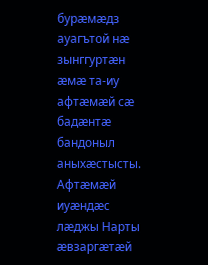бурæмæдз ауагътой нæ зынггуртæн æмæ та-иу афтæмæй сæ бадæнтæ бандоныл аныхæстысты. Афтæмæй иуæндæс лæджы Нарты æвзаргæтæй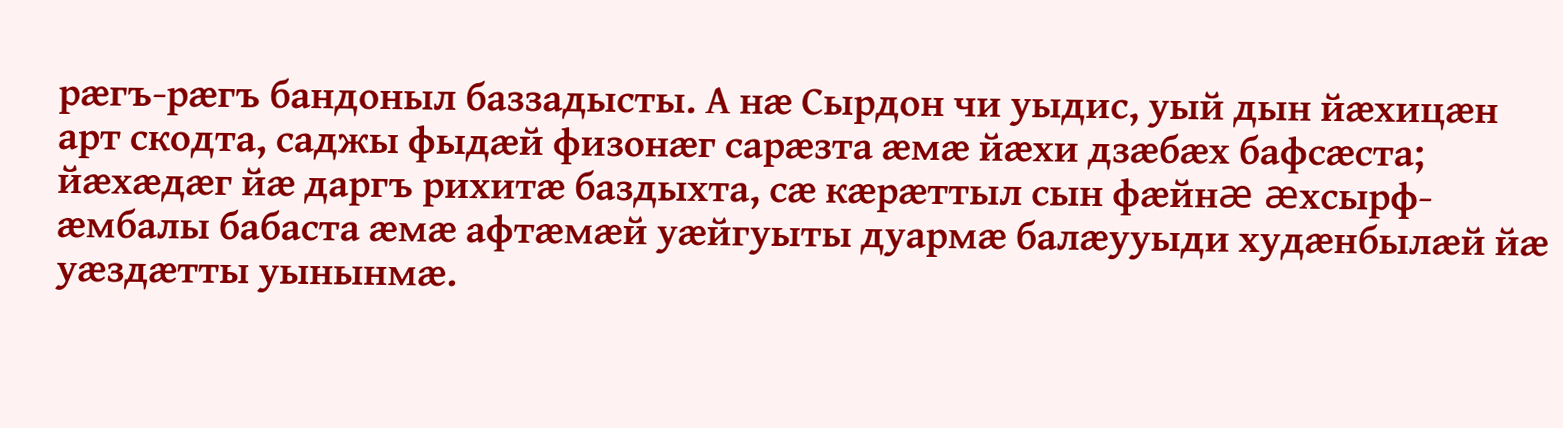рæгъ-рæгъ бандоныл баззадысты. А нæ Сырдон чи уыдис, уый дын йæхицæн арт скодта, саджы фыдæй физонæг сарæзта æмæ йæхи дзæбæх бафсæста; йæхæдæг йæ даргъ рихитæ баздыхта, сæ кæрæттыл сын фæйнæ æхсырф-æмбалы бабаста æмæ афтæмæй уæйгуыты дуармæ балæууыди худæнбылæй йæ уæздæтты уынынмæ.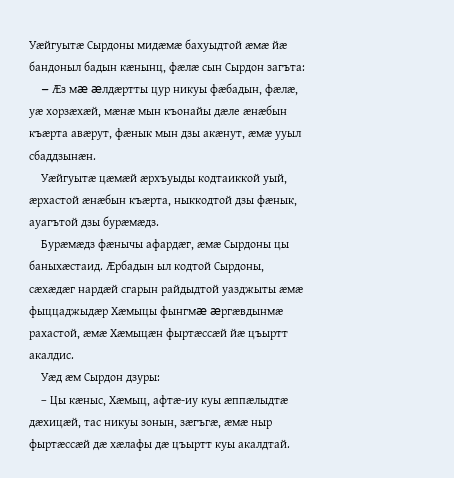Уæйгуытæ Сырдоны мидæмæ бахуыдтой æмæ йæ бандоныл бадын кæнынц, фæлæ сын Сырдон загъта:
    – Æз мæ æлдæртты цур никуы фæбадын, фæлæ, уæ хорзæхæй, мæнæ мын къонайы дæле æнæбын къæрта авæрут, фæнык мын дзы акæнут, æмæ ууыл сбаддзынæн.
    Уæйгуытæ цæмæй æрхъуыды кодтаиккой уый, æрхастой æнæбын къæрта, ныккодтой дзы фæнык, ауагътой дзы бурæмæдз.
    Бурæмæдз фæнычы афардæг, æмæ Сырдоны цы баныхæстаид. Æрбадын ыл кодтой Сырдоны, сæхæдæг нардæй сгарын райдыдтой уазджыты æмæ фыццаджыдæр Хæмыцы фынгмæ æргæвдынмæ рахастой, æмæ Хæмыцæн фыртæссæй йæ цъыртт акалдис.
    Уæд æм Сырдон дзуры:
    – Цы кæныс, Хæмыц, афтæ-иу куы æппæлыдтæ дæхицæй, тас никуы зонын, зæгъгæ, æмæ ныр фыртæссæй дæ хæлафы дæ цъыртт куы акалдтай.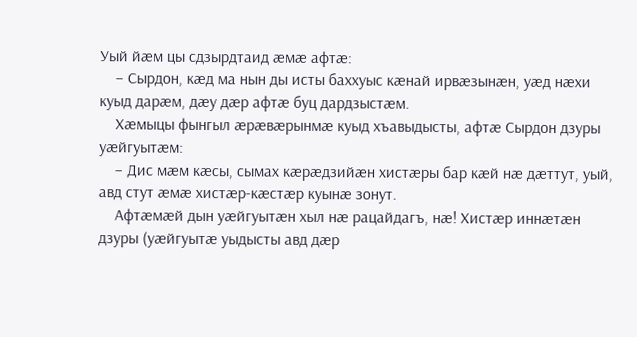Уый йæм цы сдзырдтаид æмæ афтæ:
    – Сырдон, кæд ма нын ды исты баххуыс кæнай ирвæзынæн, уæд нæхи куыд дарæм, дæу дæр афтæ буц дардзыстæм.
    Хæмыцы фынгыл æрæвæрынмæ куыд хъавыдысты, афтæ Сырдон дзуры уæйгуытæм:
    – Дис мæм кæсы, сымах кæрæдзийæн хистæры бар кæй нæ дæттут, уый, авд стут æмæ хистæр-кæстæр куынæ зонут.
    Афтæмæй дын уæйгуытæн хыл нæ рацайдагъ, нæ! Хистæр иннæтæн дзуры (уæйгуытæ уыдысты авд дæр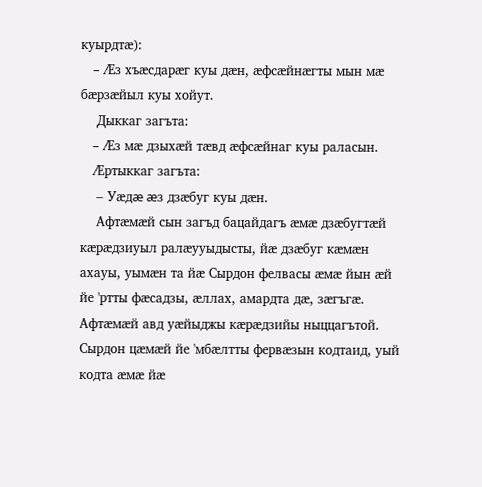куырдтæ):
    – Æз хъæсдарæг куы дæн, æфсæйнæгты мын мæ бæрзæйыл куы хойут.
    Дыккаг загъта:
    – Æз мæ дзыхæй тæвд æфсæйнаг куы раласын.
    Æртыккаг загъта:
    – Уæдæ æз дзæбуг куы дæн.
    Афтæмæй сын загъд бацайдагъ æмæ дзæбугтæй кæрæдзиуыл ралæууыдысты, йæ дзæбуг кæмæн ахауы, уымæн та йæ Сырдон фелвасы æмæ йын æй йе 'ртты фæсадзы, æллах, амардта дæ, зæгъгæ. Афтæмæй авд уæйыджы кæрæдзийы ныццагътой. Сырдон цæмæй йе 'мбæлтты фервæзын кодтаид, уый кодта æмæ йæ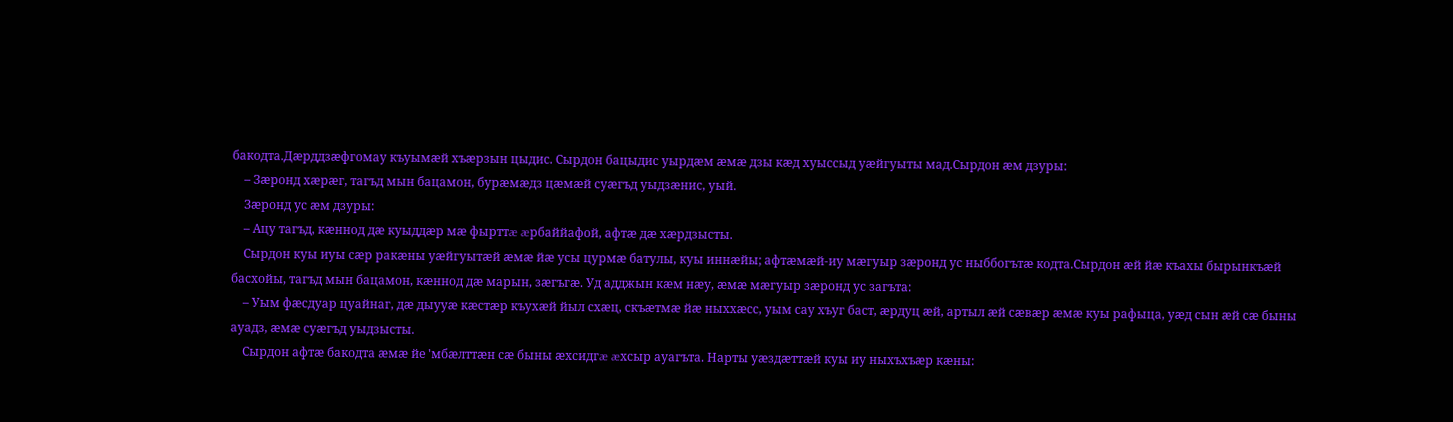бакодта.Дæрддзæфгомау къуымæй хъæрзын цыдис. Сырдон бацыдис уырдæм æмæ дзы кæд хуыссыд уæйгуыты мад.Сырдон æм дзуры:
    – Зæронд хæрæг, тагъд мын бацамон, бурæмæдз цæмæй суæгъд уыдзæнис, уый.
    Зæронд ус æм дзуры:
    – Ацу тагъд, кæннод дæ куыддæр мæ фырттæ æрбаййафой, афтæ дæ хæрдзысты.
    Сырдон куы иуы сæр ракæны уæйгуытæй æмæ йæ усы цурмæ батулы, куы иннæйы; афтæмæй-иу мæгуыр зæронд ус ныббогътæ кодта.Сырдон æй йæ къахы бырынкъæй басхойы, тагъд мын бацамон, кæннод дæ марын, зæгъгæ. Уд адджын кæм нæу, æмæ мæгуыр зæронд ус загъта:
    – Уым фæсдуар цуайнаг, дæ дыууæ кæстæр къухæй йыл схæц, скъæтмæ йæ ныххæсс, уым сау хъуг баст, æрдуц æй, артыл æй сæвæр æмæ куы рафыца, уæд сын æй сæ быны ауадз, æмæ суæгъд уыдзысты.
    Сырдон афтæ бакодта æмæ йе 'мбæлттæн сæ быны æхсидгæ æхсыр ауагъта. Нарты уæздæттæй куы иу ныхъхъæр кæны: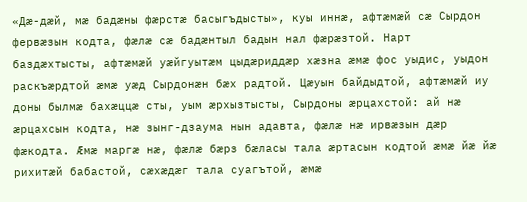«Дæ-дæй, мæ бадæны фæрстæ басыгъдысты», куы иннæ, афтæмæй сæ Сырдон фервæзын кодта, фæлæ сæ бадæнтыл бадын нал фæрæзтой. Нарт баздæхтысты, афтæмæй уæйгуытæм цыдæриддæр хæзна æмæ фос уыдис, уыдон раскъæрдтой æмæ уæд Сырдонæн бæх радтой. Цæуын байдыдтой, афтæмæй иу доны былмæ бахæццæ сты, уым æрхызтысты, Сырдоны æрцахстой: ай нæ æрцахсын кодта, нæ зынг-дзаума нын адавта, фæлæ нæ ирвæзын дæр фæкодта. Æмæ маргæ нæ, фæлæ бæрз бæласы тала æртасын кодтой æмæ йæ йæ рихитæй бабастой, сæхæдæг тала суагътой, æмæ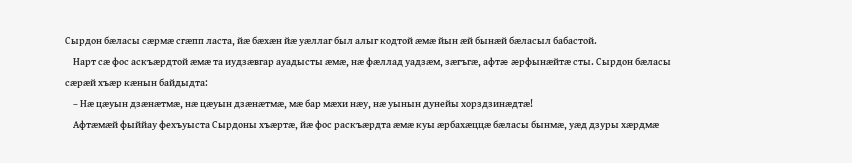Сырдон бæласы сæрмæ сгæпп ласта, йæ бæхæн йæ уæллаг был алыг кодтой æмæ йын æй бынæй бæласыл бабастой.
    Нарт сæ фос аскъæрдтой æмæ та иудзæвгар ауадысты æмæ, нæ фæллад уадзæм, зæгъгæ, афтæ æрфынæйтæ сты. Сырдон бæласы сæрæй хъæр кæнын байдыдта:
    – Нæ цæуын дзæнæтмæ, нæ цæуын дзæнæтмæ, мæ бар мæхи нæу, нæ уынын дунейы хорздзинæдтæ!
    Афтæмæй фыййау фехъуыста Сырдоны хъæртæ, йæ фос раскъæрдта æмæ куы æрбахæццæ бæласы бынмæ, уæд дзуры хæрдмæ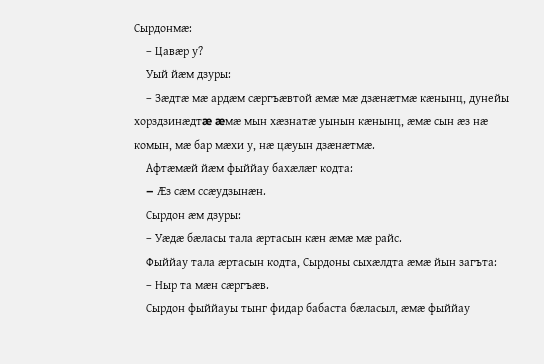Сырдонмæ:
    – Цавæр у?
    Уый йæм дзуры:
    – Зæдтæ мæ ардæм сæргъæвтой æмæ мæ дзæнæтмæ кæнынц, дунейы хорздзинæдтæ æмæ мын хæзнатæ уынын кæнынц, æмæ сын æз нæ комын, мæ бар мæхи у, нæ цæуын дзæнæтмæ.
    Афтæмæй йæм фыййау бахæлæг кодта:
    – Æз сæм ссæудзынæн.
    Сырдон æм дзуры:
    – Уæдæ бæласы тала æртасын кæн æмæ мæ райс.
    Фыййау тала æртасын кодта, Сырдоны сыхæлдта æмæ йын загъта:
    – Ныр та мæн сæргъæв.
    Сырдон фыййауы тынг фидар бабаста бæласыл, æмæ фыййау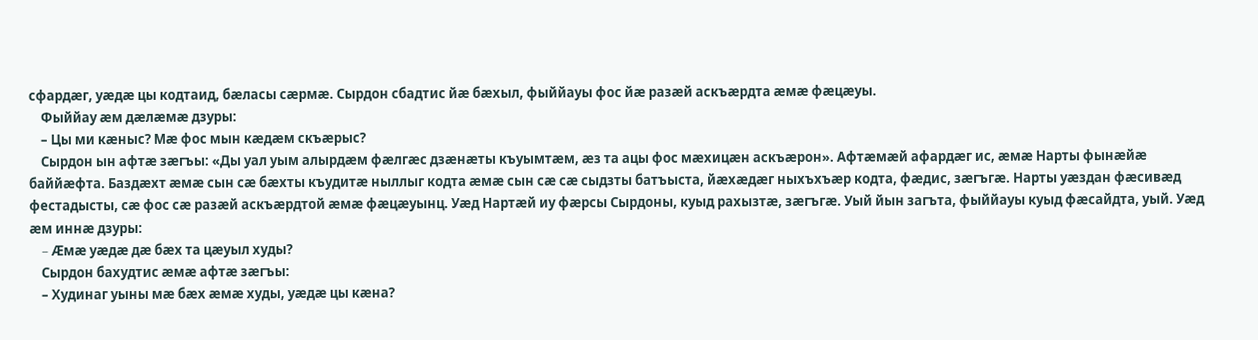сфардæг, уæдæ цы кодтаид, бæласы сæрмæ. Сырдон сбадтис йæ бæхыл, фыййауы фос йæ разæй аскъæрдта æмæ фæцæуы.
    Фыййау æм дæлæмæ дзуры:
    – Цы ми кæныс? Мæ фос мын кæдæм скъæрыс?
    Сырдон ын афтæ зæгъы: «Ды уал уым алырдæм фæлгæс дзæнæты къуымтæм, æз та ацы фос мæхицæн аскъæрон». Афтæмæй афардæг ис, æмæ Нарты фынæйæ баййæфта. Баздæхт æмæ сын сæ бæхты къудитæ ныллыг кодта æмæ сын сæ сæ сыдзты батъыста, йæхæдæг ныхъхъæр кодта, фæдис, зæгъгæ. Нарты уæздан фæсивæд фестадысты, сæ фос сæ разæй аскъæрдтой æмæ фæцæуынц. Уæд Нартæй иу фæрсы Сырдоны, куыд рахызтæ, зæгъгæ. Уый йын загъта, фыййауы куыд фæсайдта, уый. Уæд æм иннæ дзуры:
    – Æмæ уæдæ дæ бæх та цæуыл худы?
    Сырдон бахудтис æмæ афтæ зæгъы:
    – Худинаг уыны мæ бæх æмæ худы, уæдæ цы кæна?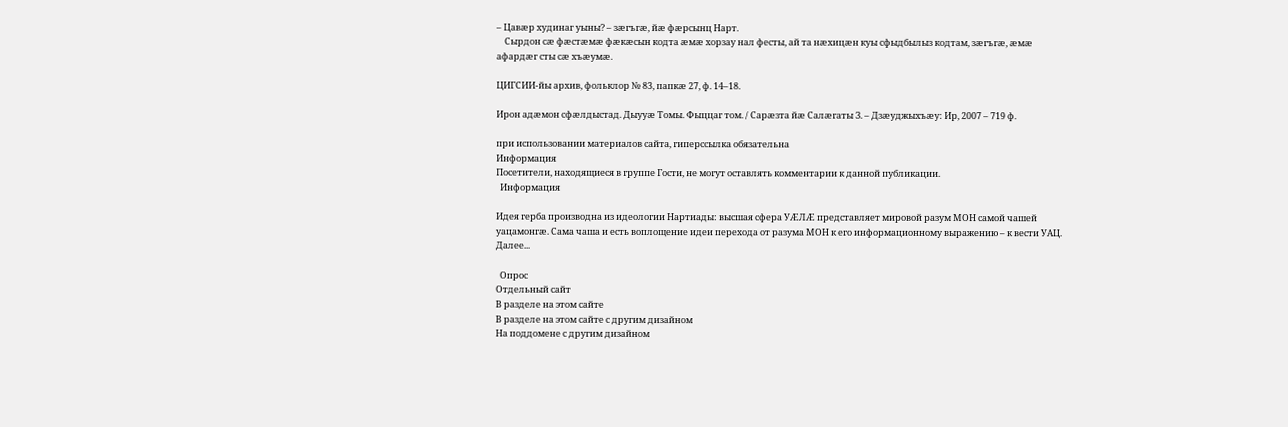– Цавæр худинаг уыны? – зæгъгæ, йæ фæрсынц Нарт.
    Сырдон сæ фæстæмæ фæкæсын кодта æмæ хорзау нал фесты, ай та нæхицæн куы сфыдбылыз кодтам, зæгъгæ, æмæ афардæг сты сæ хъæумæ.

ЦИГСИИ-йы архив, фольклор № 83, папкæ 27, ф. 14–18.

Ирон адæмон сфæлдыстад. Дыууæ Томы. Фыццаг том. / Сарæзта йæ Салæгаты З. – Дзæуджыхъæу: Ир, 2007 – 719 ф.

при использовании материалов сайта, гиперссылка обязательна
Информация
Посетители, находящиеся в группе Гости, не могут оставлять комментарии к данной публикации.
  Информация

Идея герба производна из идеологии Нартиады: высшая сфера УÆЛÆ представляет мировой разум МОН самой чашей уацамонгæ. Сама чаша и есть воплощение идеи перехода от разума МОН к его информационному выражению – к вести УАЦ. Далее...

  Опрос
Отдельный сайт
В разделе на этом сайте
В разделе на этом сайте с другим дизайном
На поддомене с другим дизайном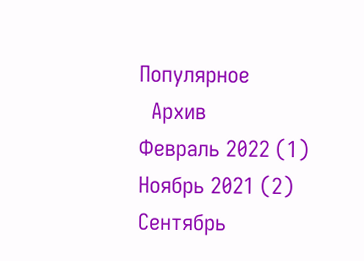Популярное
  Архив
Февраль 2022 (1)
Ноябрь 2021 (2)
Сентябрь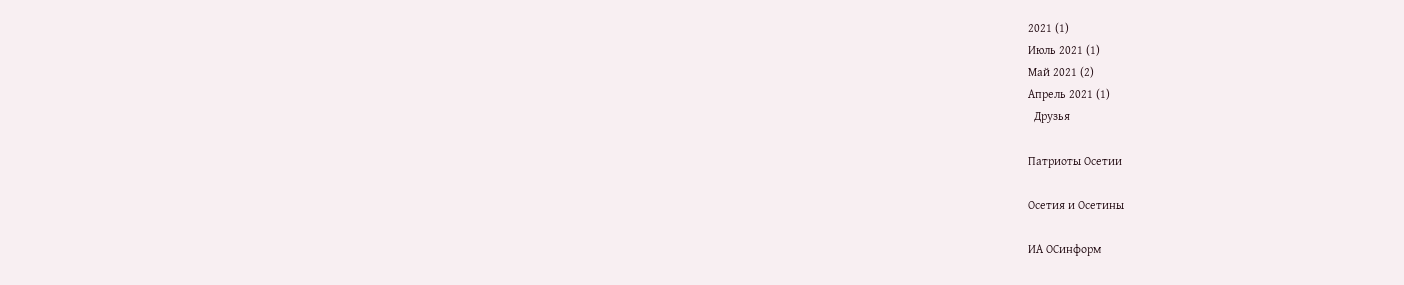2021 (1)
Июль 2021 (1)
Май 2021 (2)
Апрель 2021 (1)
  Друзья

Патриоты Осетии

Осетия и Осетины

ИА ОСинформ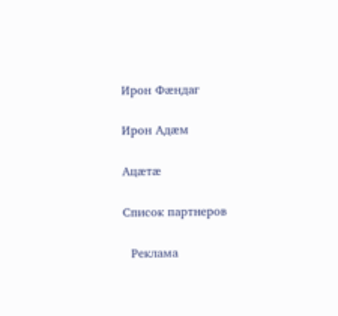Ирон Фæндаг

Ирон Адæм

Ацæтæ

Список партнеров

  Реклама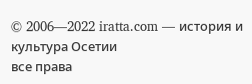© 2006—2022 iratta.com — история и культура Осетии
все права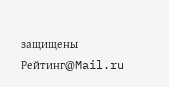защищены
Рейтинг@Mail.ru